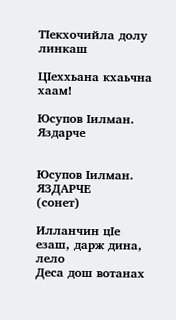ТIекхочийла долу линкаш

ЦIеххьана кхаьчна хаам!

Юсупов Iилман. Яздарче


Юсупов Iилман. ЯЗДАРЧЕ
(сонет)

Илланчин цIе езаш, дарж дина, лело
Деса дош вотанах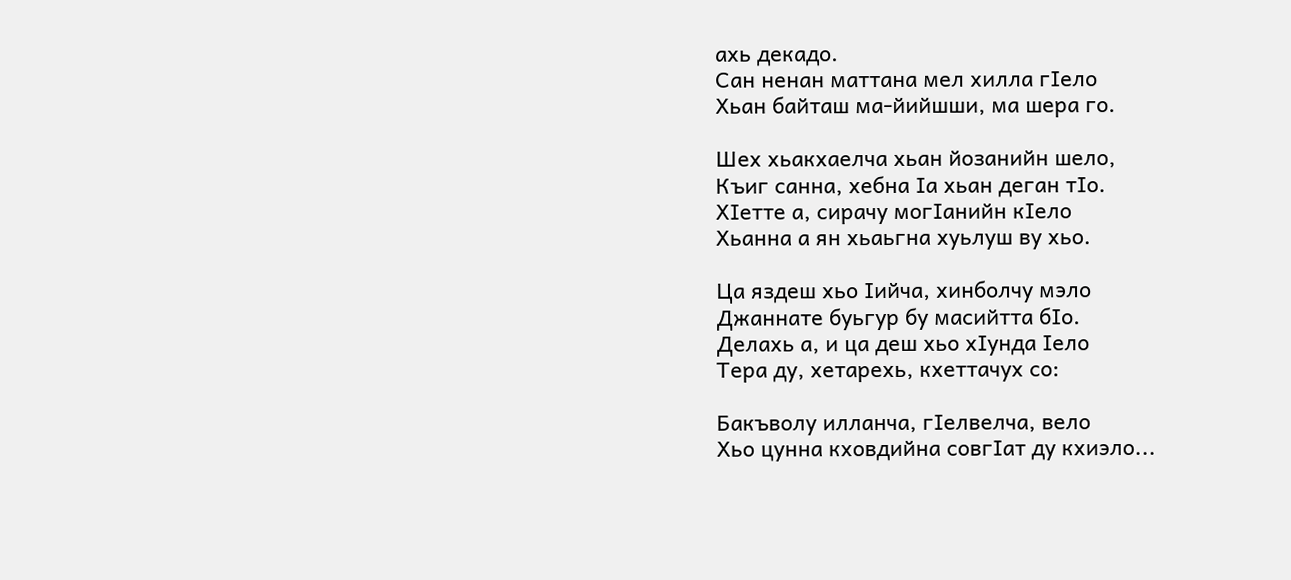ахь декадо.
Сан ненан маттана мел хилла гIело
Хьан байташ ма-йийшши, ма шера го.

Шех хьакхаелча хьан йозанийн шело,
Къиг санна, хебна Iа хьан деган тIо.
ХIетте а, сирачу могIанийн кIело
Хьанна а ян хьаьгна хуьлуш ву хьо.

Ца яздеш хьо Iийча, хинболчу мэло
Джаннате буьгур бу масийтта бIо.
Делахь а, и ца деш хьо хIунда Iело
Тера ду, хетарехь, кхеттачух со:

Бакъволу илланча, гIелвелча, вело
Хьо цунна кховдийна совгIат ду кхиэло...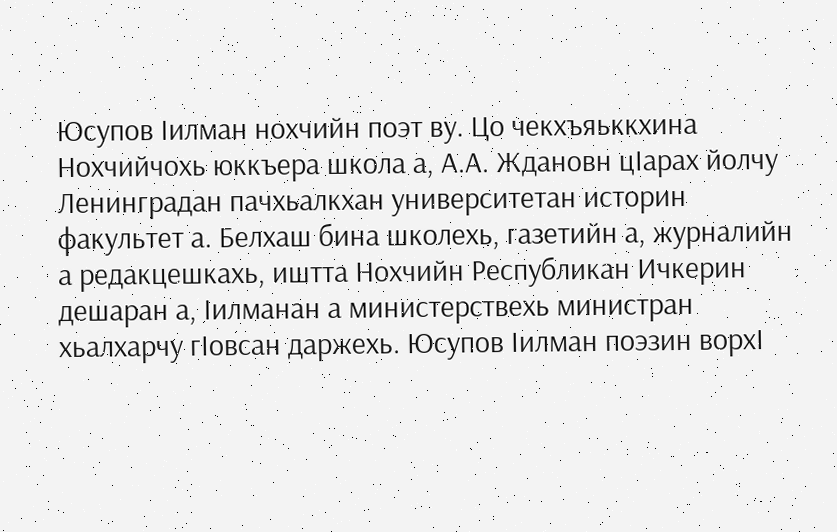Юсупов Iилман нохчийн поэт ву. Цо чекхъяьккхина Нохчийчохь юккъера школа а, А.А. Ждановн цIарах йолчу Ленинградан пачхьалкхан университетан историн факультет а. Белхаш бина школехь, газетийн а, журналийн а редакцешкахь, иштта Нохчийн Республикан Ичкерин дешаран а, Iилманан а министерствехь министран хьалхарчу гIовсан даржехь. Юсупов Iилман поэзин ворхI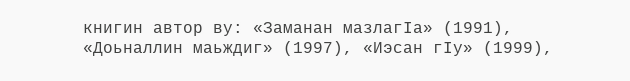книгин автор ву: «Заманан мазлагIа» (1991), «Доьналлин маьждиг» (1997), «Иэсан гIу» (1999),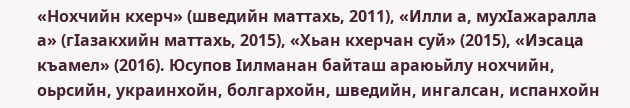«Нохчийн кхерч» (шведийн маттахь, 2011), «Илли а, мухIажаралла а» (гIазакхийн маттахь, 2015), «Хьан кхерчан суй» (2015), «Иэсаца къамел» (2016). Юсупов Iилманан байташ араюьйлу нохчийн, оьрсийн, украинхойн, болгархойн, шведийн, ингалсан, испанхойн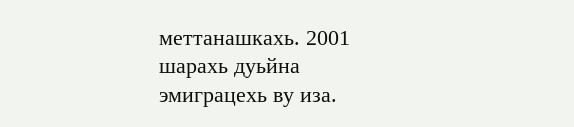меттанашкахь. 2001 шарахь дуьйна эмиграцехь ву иза.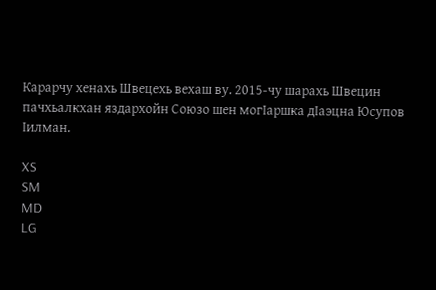Карарчу хенахь Швецехь вехаш ву. 2015-чу шарахь Швецин пачхьалкхан яздархойн Союзо шен могIаршка дIаэцна Юсупов Iилман.

XS
SM
MD
LG